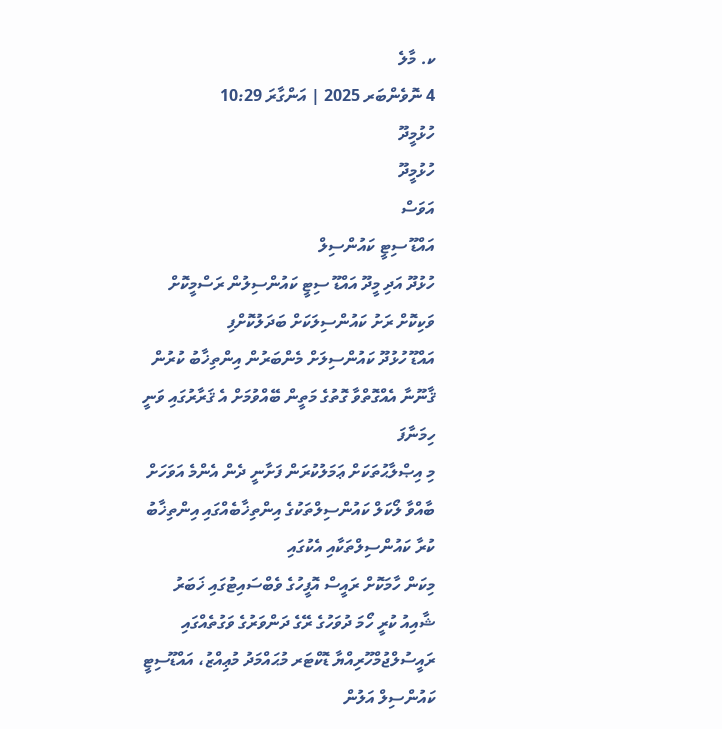ކ. މާލެ
4 ނޮވެންބަރ 2025 | އަންގާރަ 10:29
ހުޅުމީދޫ
ހުޅުމީދޫ
އަވަސް
އައްޑޫ ސިޓީ ކައުންސިލް
ހުޅުދޫ އަދި މީދޫ އައްޑޫ ސިޓީ ކައުންސިލުން ރަސްމީކޮށް ވަކިކޮށް ރަށު ކައުންސިލަކަށް ބަދަލުކޮށްފި
އައްޑޫ ހުޅުދޫ ކައުންސިލަށް މެންބަރުން އިންތިޚާބު ކުރުން ޤާނޫނާ އެއްގޮތްވާ ގޮތުގެ މަތީން ބޭއްވުމަށް އެ ޤަރާރުގައި ވަނީ ހިމަނާފަ
މި އިޞްލާޙުތަކަށް ޢަމަލުކުރަން ފަށާނީ ދެން އެންމެ އަވަހަށް ބާއްވާ ލޯކަލް ކައުންސިލްތަކުގެ އިންތިޚާބެއްގައި އިންތިޚާބު ކުރާ ކައުންސިލްތަކާއި އެކުގައި
މިކަން ހާމަކޮށް ރައީސް އޮފީހުގެ ވެބްސައިޓުގައި ޚަބަރު ޝާއިއު ކުރީ ހޯމަ ދުވަހުގެ ރޭގެ ދަންވަރުގެ ވަގުތެއްގައި
ރައީސުލްޖުމްހޫރިއްޔާ ޑޮކްޓަރ މުޙައްމަދު މުޢިއްޒު، އައްޑޫސިޓީ ކައުންސިލް އަލުން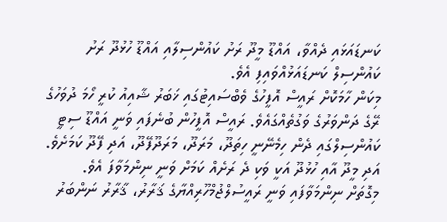ކަނޑައަޅައި ދެއްވާ، އައްޑޫ މީދޫ ރަށު ކައުންސިލާއި އައްޑޫ ހުޅުދޫ ރަށު ކައުންސިލް ކަނޑައަޅުއްވައިފި އެވެ.
މިކަން ހާމަކޮށް ރައީސް އޮފީހުގެ ވެބްސައިޓުގައި ޚަބަރު ޝާއިއު ކުރީ ހޯމަ ދުވަހުގެ ރޭގެ ދަންވަރުގެ ވަގުތެއްގައެވެ. ރައީސް އޮފީހުން ބުނެފައި ވަނީ އައްޑޫ ސިޓީ ކައުންސިލްގައި ދެން ހިމެނޭނީ ހިތަދޫ، މަރަދޫ، މަރަދޫފޭދޫ، އަދި ފޭދޫ ކަމަށެވެ. އަދި މީދޫ އާއި ހުޅުދޫ އަކީ ވަކި ދެ ރަށެއް ކަމަށް ވަނީ ނިންމަވާފަ އެވެ.
މިގޮތަށް ނިންމަވާފައި ވަނީ ރައީސުލްޖުމްހޫރިއްޔާގެ ޤަރާރު، ޤާރާރު ނަންބަރު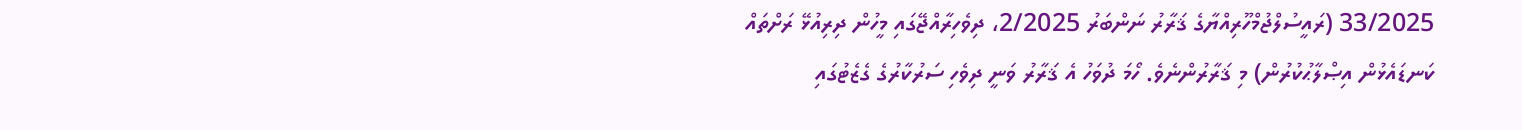33/2025 (ރައީސުލްޖުމްހޫރިއްޔާގެ ޤަރާރު ނަންބަރު 2/2025، ދިވެހިރާއްޖޭގައި މީހުން ދިރިއުޅޭ ރަށްތައް ކަނޑައެޅުން އިޞްލާޙުކުރުން) މި ޤަރާރުންނެވެ. ހޯމަ ދުވަހު އެ ޤަރާރު ވަނީ ދިވެހި ސަރުކާރުގެ ގެޒެޓުގައި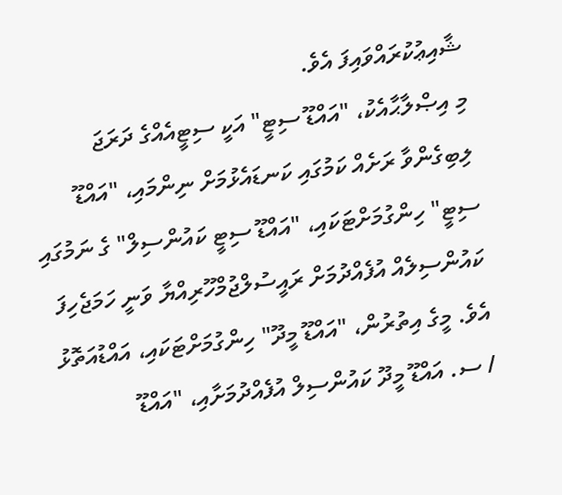ޝާއިޢުކުރައްވައިފަ އެވެ.
މި އިޞްލާޙާއެކު، "އައްޑޫ ސިޓީ" އަކީ ސިޓީއެއްގެ ދަރަޖަ ލިބިގެންވާ ރަށެއް ކަމުގައި ކަނޑައެޅުމަށް ނިންމައި، "އައްޑޫ ސިޓީ" ހިންގުމަށްޓަކައި، "އައްޑޫ ސިޓީ ކައުންސިލް" ގެ ނަމުގައި ކައުންސިލެއް އުފެއްދުމަށް ރައީސުލްޖުމްހޫރިއްޔާ ވަނީ ހަމަޖެހިފަ އެވެ. މީގެ އިތުރުން، "އައްޑޫ މީދޫ" ހިންގުމަށްޓަކައި، އައްޑުއަތޮޅު / ސ. އައްޑޫ މީދޫ ކައުންސިލް އުފެއްދުމަށާއި، "އައްޑޫ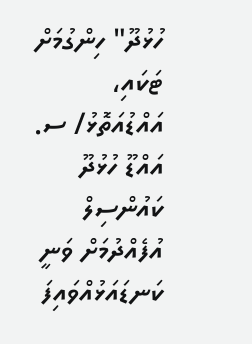ހުޅުދޫ" ހިންގުމަށް ޓަކައި، އައްޑުއަތޮޅު/ ސ. އައްޑޫ ހުޅުދޫ ކައުންސިލް އުފެއްދުމަށް ވަނީ ކަނޑައަޅުއްވައިފަ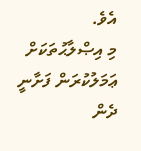އެވެ.
މި އިޞްލާޙުތަކަށް ޢަމަލުކުރަން ފަށާނީ ދެން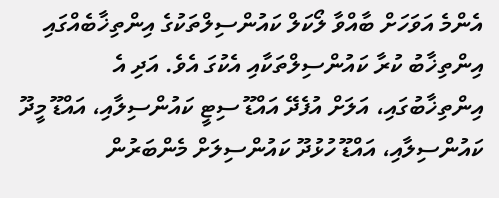އެންމެ އަވަހަށް ބާއްވާ ލޯކަލް ކައުންސިލްތަކުގެ އިންތިޚާބެއްގައި އިންތިޚާބު ކުރާ ކައުންސިލްތަކާއި އެކުގަ އެވެ. އަދި އެ އިންތިޚާބުގައި، އަލަށް އުފެދޭ އައްޑޫ ސިޓީ ކައުންސިލާއި، އައްޑޫ މީދޫ ކައުންސިލާއި، އައްޑޫ ހުޅުދޫ ކައުންސިލަށް މެންބަރުން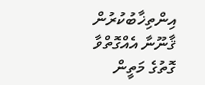އިންތިޚާބުކުރުން ޤާނޫނާ އެއްގޮތްވާ ގޮތުގެ މަތީން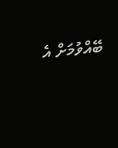ބޭއްވުމަށް އެ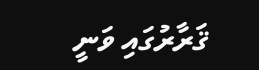ޤަރާރުގައި ވަނީ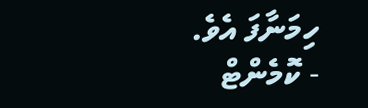ހިމަނާފަ އެވެ.
- ކޮމެންޓް